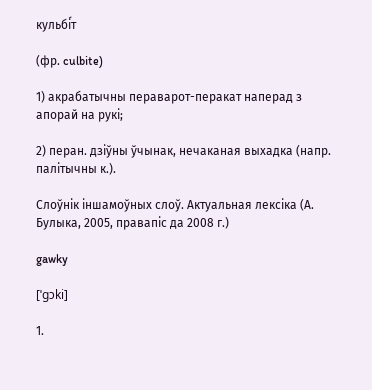кульбі́т

(фр. culbite)

1) акрабатычны пераварот-перакат наперад з апорай на рукі;

2) перан. дзіўны ўчынак, нечаканая выхадка (напр. палітычны к.).

Слоўнік іншамоўных слоў. Актуальная лексіка (А. Булыка, 2005, правапіс да 2008 г.)

gawky

[ˈgɔki]

1.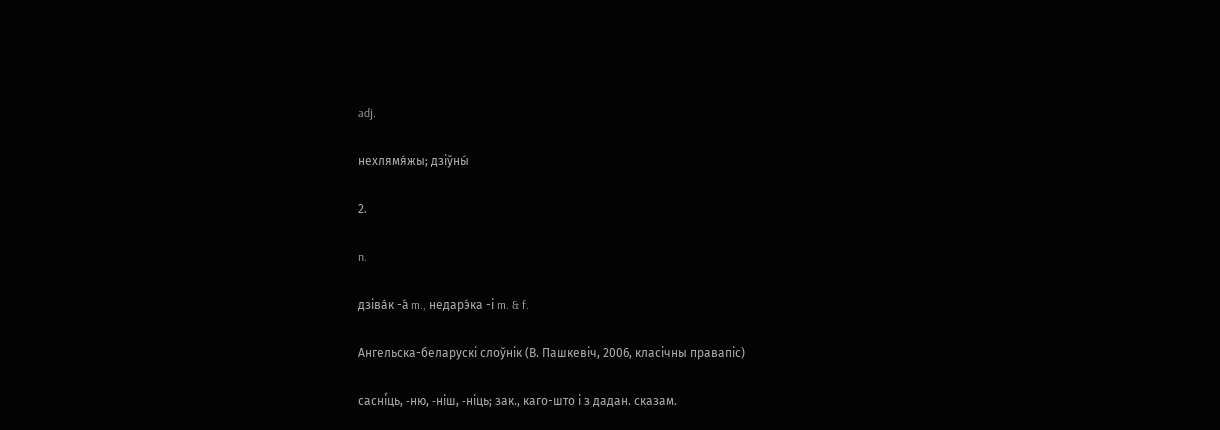adj.

нехлямя́жы; дзіўны́

2.

n.

дзіва́к -а́ m., недарэ́ка -і m. & f.

Ангельска-беларускі слоўнік (В. Пашкевіч, 2006, класічны правапіс)

сасні́ць, ‑ню, ‑ніш, ‑ніць; зак., каго-што і з дадан. сказам.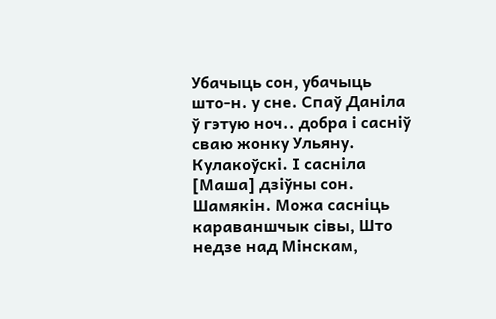Убачыць сон, убачыць што‑н. у сне. Спаў Даніла ў гэтую ноч.. добра і сасніў сваю жонку Ульяну. Кулакоўскі. І сасніла [Маша] дзіўны сон. Шамякін. Можа сасніць караваншчык сівы, Што недзе над Мінскам,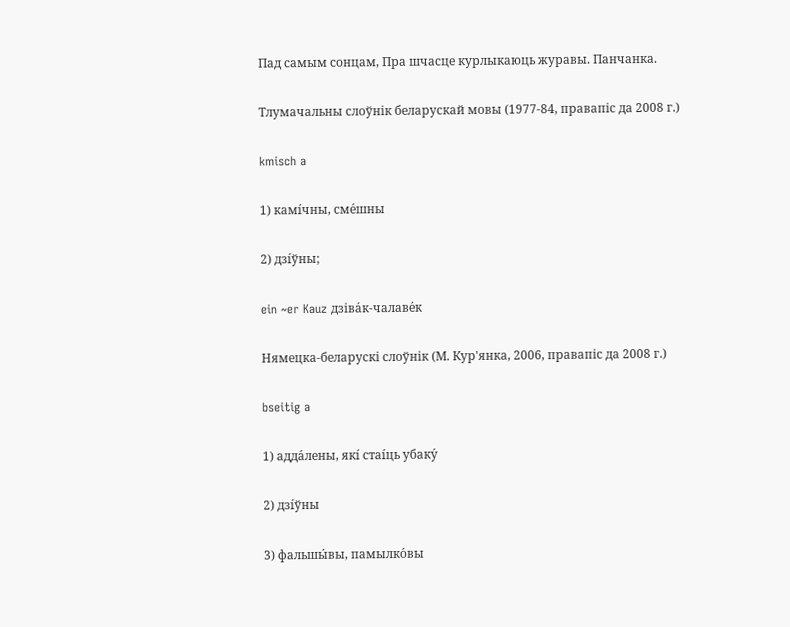Пад самым сонцам, Пра шчасце курлыкаюць журавы. Панчанка.

Тлумачальны слоўнік беларускай мовы (1977-84, правапіс да 2008 г.)

kmisch a

1) камі́чны, сме́шны

2) дзі́ўны;

ein ~er Kauz дзіва́к-чалаве́к

Нямецка-беларускі слоўнік (М. Кур'янка, 2006, правапіс да 2008 г.)

bseitig a

1) адда́лены, які́ стаі́ць убаку́

2) дзі́ўны

3) фальшы́вы, памылко́вы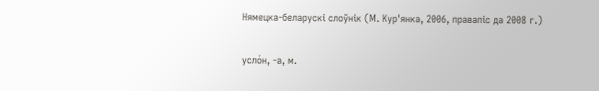Нямецка-беларускі слоўнік (М. Кур'янка, 2006, правапіс да 2008 г.)

усло́н, ‑а, м.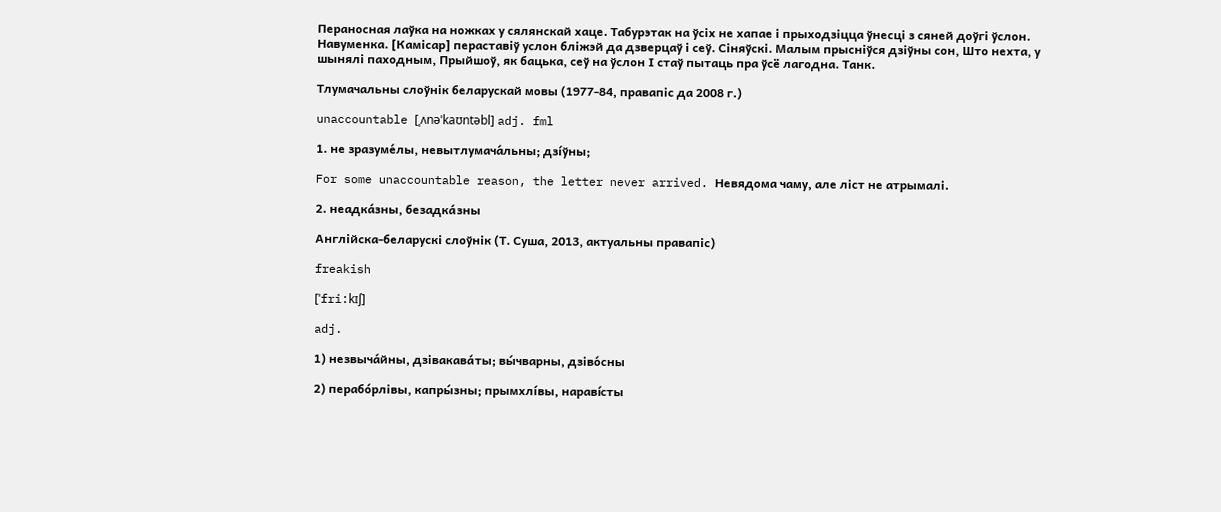Пераносная лаўка на ножках у сялянскай хаце. Табурэтак на ўсіх не хапае і прыходзіцца ўнесці з сяней доўгі ўслон. Навуменка. [Камісар] пераставіў услон бліжэй да дзверцаў і сеў. Сіняўскі. Малым прысніўся дзіўны сон, Што нехта, у шынялі паходным, Прыйшоў, як бацька, сеў на ўслон І стаў пытаць пра ўсё лагодна. Танк.

Тлумачальны слоўнік беларускай мовы (1977-84, правапіс да 2008 г.)

unaccountable [ˌʌnəˈkaʊntəbl] adj. fml

1. не зразуме́лы, невытлумача́льны; дзі́ўны;

For some unaccountable reason, the letter never arrived. Невядома чаму, але ліст не атрымалі.

2. неадка́зны, безадка́зны

Англійска-беларускі слоўнік (Т. Суша, 2013, актуальны правапіс)

freakish

[ˈfri:kɪʃ]

adj.

1) незвыча́йны, дзівакава́ты; вы́чварны, дзіво́сны

2) перабо́рлівы, капры́зны; прымхлі́вы, нараві́сты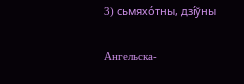3) сьмяхо́тны, дзі́ўны

Ангельска-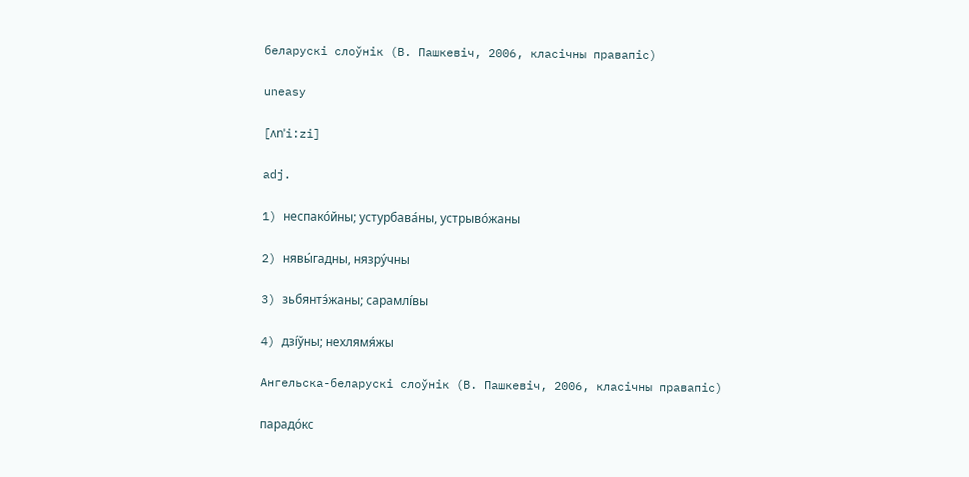беларускі слоўнік (В. Пашкевіч, 2006, класічны правапіс)

uneasy

[ʌnˈi:zi]

adj.

1) неспако́йны; устурбава́ны, устрыво́жаны

2) нявы́гадны, нязру́чны

3) зьбянтэ́жаны; сарамлі́вы

4) дзі́ўны; нехлямя́жы

Ангельска-беларускі слоўнік (В. Пашкевіч, 2006, класічны правапіс)

парадо́кс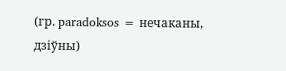(гр. paradoksos = нечаканы, дзіўны)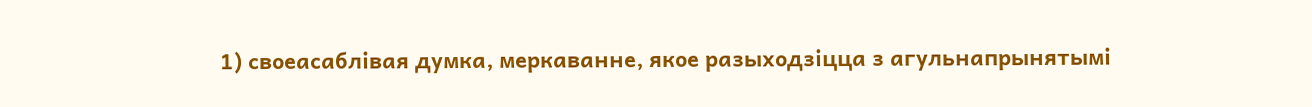1) своеасаблівая думка, меркаванне, якое разыходзіцца з агульнапрынятымі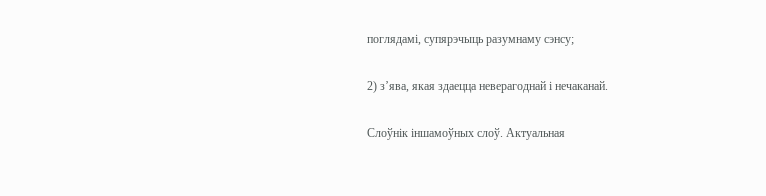поглядамі, супярэчыць разумнаму сэнсу;

2) з’ява, якая здаецца неверагоднай і нечаканай.

Слоўнік іншамоўных слоў. Актуальная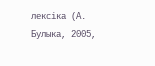лексіка (А. Булыка, 2005,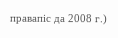правапіс да 2008 г.)